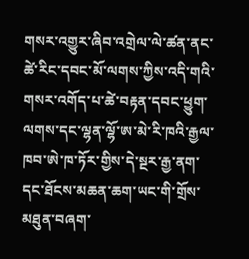གསར་འགྱུར་ཞིབ་འགྲེལ་ལེ་ཚན་ནང་ཚེ་རིང་དབང་མོ་ལགས་ཀྱིས་འདི་གའི་གསར་འགོད་པ་ཚེ་བརྟན་དབང་ཕྱུག་ལགས་དང་ལྷན་ལྷོ་ཨ་མེ་རི་ཁའི་རྒྱལ་ཁབ་ཨེ་ཁ་ཏོར་གྱིས་དེ་སྔར་རྒྱ་ནག་དང་ཐོངས་མཆན་ཆག་ཡང་གི་གྲོས་མཐུན་བཞག་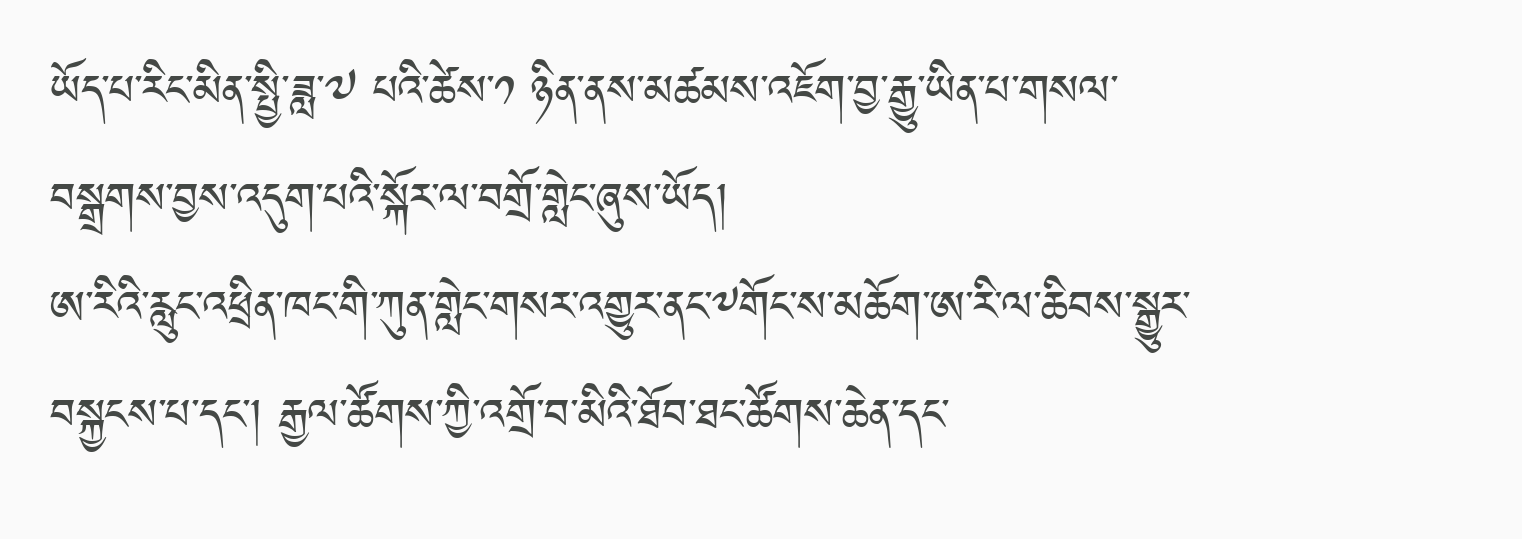ཡོད་པ་རིང་མིན་སྤྱི་ཟླ་༧ པའི་ཚེས་༡ ཉིན་ནས་མཚམས་འཇོག་བྱ་རྒྱུ་ཡིན་པ་གསལ་བསྒྲགས་བྱས་འདུག་པའི་སྐོར་ལ་བགྲོ་གླེང་ཞུས་ཡོད།
ཨ་རིའི་རླུང་འཕྲིན་ཁང་གི་ཀུན་གླེང་གསར་འགྱུར་ནང་༸གོང་ས་མཆོག་ཨ་རི་ལ་ཆིབས་སྒྱུར་བསྐྱངས་པ་དང་། རྒྱལ་ཚོགས་ཀྱི་འགྲོ་བ་མིའི་ཐོབ་ཐང་ཚོགས་ཆེན་དང་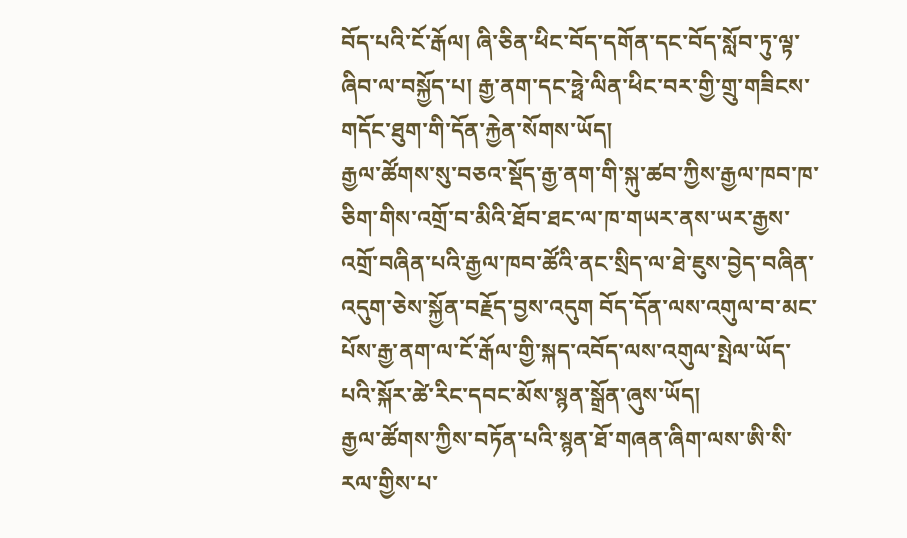བོད་པའི་ངོ་རྒོལ། ཞི་ཅིན་ཕིང་བོད་དགོན་དང་བོད་སློབ་ཏུ་ལྟ་ཞིབ་ལ་བསྐྱོད་པ། རྒྱ་ནག་དང་ཧྥེ་ལིན་ཕིང་བར་གྱི་གྲུ་གཟིངས་གདོང་ཐུག་གི་དོན་རྐྱེན་སོགས་ཡོད།
རྒྱལ་ཚོགས་སུ་བཅའ་སྡོད་རྒྱ་ནག་གི་སྐུ་ཚབ་ཀྱིས་རྒྱལ་ཁབ་ཁ་ཅིག་གིས་འགྲོ་བ་མིའི་ཐོབ་ཐང་ལ་ཁ་གཡར་ནས་ཡར་རྒྱས་འགྲོ་བཞིན་པའི་རྒྱལ་ཁབ་ཚོའི་ནང་སྲིད་ལ་ཐེ་ཇུས་བྱེད་བཞིན་འདུག་ཅེས་སྐྱོན་བརྗོད་བྱས་འདུག བོད་དོན་ལས་འགུལ་བ་མང་པོས་རྒྱ་ནག་ལ་ངོ་རྒོལ་གྱི་སྐད་འབོད་ལས་འགུལ་སྤེལ་ཡོད་པའི་སྐོར་ཚེ་རིང་དབང་མོས་སྙན་སྒྲོན་ཞུས་ཡོད།
རྒྱལ་ཚོགས་ཀྱིས་བཏོན་པའི་སྙན་ཐོ་གཞན་ཞིག་ལས་ཨི་སི་རལ་གྱིས་པ་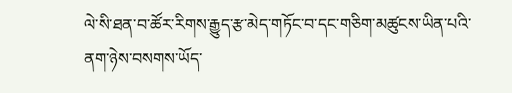ལེ་སི་ཐན་བ་ཚོར་རིགས་རྒྱུད་རྩ་མེད་གཏོང་བ་དང་གཅིག་མཚུངས་ཡིན་པའི་ནག་ཉེས་བསགས་ཡོད་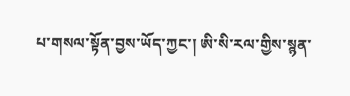པ་གསལ་སྟོན་བྱས་ཡོད་ཀྱང་། ཨི་སི་རལ་གྱིས་སྙན་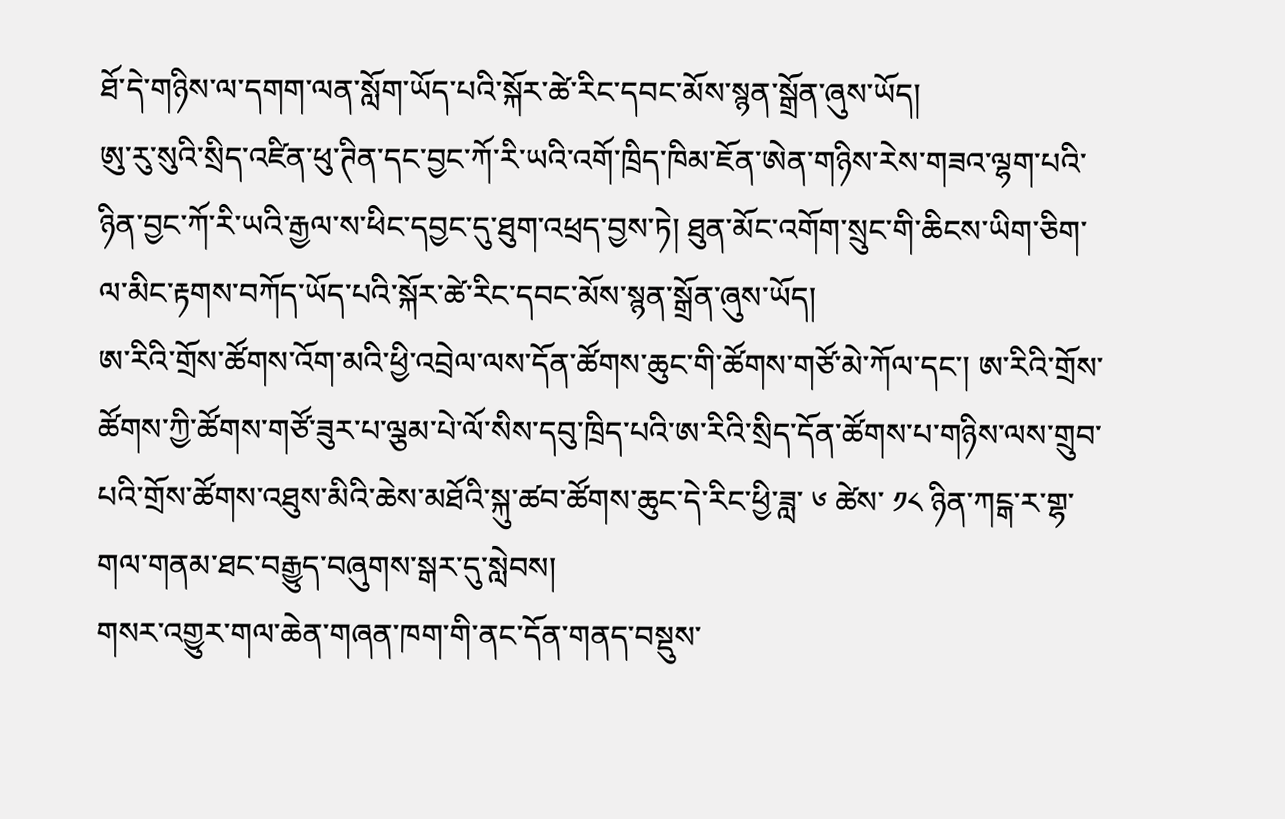ཐོ་དེ་གཉིས་ལ་དགག་ལན་སློག་ཡོད་པའི་སྐོར་ཚེ་རིང་དབང་མོས་སྙན་སྒྲོན་ཞུས་ཡོད།
ཨུ་རུ་སུའི་སྲིད་འཛིན་ཕུ་ཊིན་དང་བྱང་ཀོ་རི་ཡའི་འགོ་ཁྲིད་ཁིམ་ཇོན་ཨེན་གཉིས་རེས་གཟའ་ལྷག་པའི་ཉིན་བྱང་ཀོ་རི་ཡའི་རྒྱལ་ས་ཕིང་དབྱང་དུ་ཐུག་འཕྲད་བྱས་ཏེ། ཐུན་མོང་འགོག་སྲུང་གི་ཆིངས་ཡིག་ཅིག་ལ་མིང་རྟགས་བཀོད་ཡོད་པའི་སྐོར་ཚེ་རིང་དབང་མོས་སྙན་སྒྲོན་ཞུས་ཡོད།
ཨ་རིའི་གྲོས་ཚོགས་འོག་མའི་ཕྱི་འབྲེལ་ལས་དོན་ཚོགས་ཆུང་གི་ཚོགས་གཙོ་མེ་ཀོལ་དང་། ཨ་རིའི་གྲོས་ཚོགས་ཀྱི་ཚོགས་གཙོ་ཟུར་པ་ལྕམ་པེ་ལོ་སིས་དབུ་ཁྲིད་པའི་ཨ་རིའི་སྲིད་དོན་ཚོགས་པ་གཉིས་ལས་གྲུབ་པའི་གྲོས་ཚོགས་འཐུས་མིའི་ཆེས་མཐོའི་སྐུ་ཚབ་ཚོགས་ཆུང་དེ་རིང་ཕྱི་ཟླ་ ༦ ཚེས་ ༡༨ ཉིན་ཀངྒ་ར་གྷ་གལ་གནམ་ཐང་བརྒྱུད་བཞུགས་སྒར་དུ་སླེབས།
གསར་འགྱུར་གལ་ཆེན་གཞན་ཁག་གི་ནང་དོན་གནད་བསྡུས་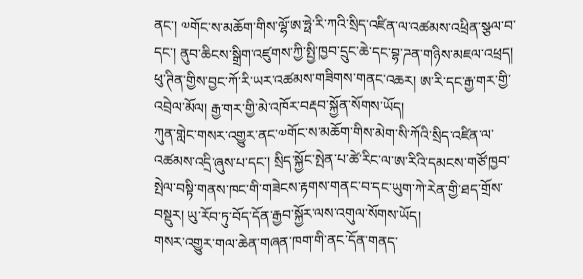ནང་། ༧གོང་ས་མཆོག་གིས་ལྷོ་ཨ་ཧྥེ་རི་ཀའི་སྲིད་འཛིན་ལ་འཚམས་འཕྲིན་སྩལ་བ་དང་། ནུབ་ཆིངས་སྒྲིག་འཛུགས་ཀྱི་སྤྱི་ཁྱབ་དྲུང་ཆེ་དང་བྷ་ཌན་གཉིས་མཇལ་འཕྲད། ཕུ་ཊིན་གྱིས་བྱང་ཀོ་རི་ཡར་འཚམས་གཟིགས་གནང་འཆར། ཨ་རི་དང་རྒྱ་གར་གྱི་འབྲེལ་མོལ། རྒྱ་གར་གྱི་མེ་འཁོར་བརྡབ་སྐྱོན་སོགས་ཡོད།
ཀུན་གླེང་གསར་འགྱུར་ནང་༧གོང་ས་མཆོག་གིས་མེག་སི་ཀོའི་སྲིད་འཛིན་ལ་འཚམས་འདྲི་ཞུས་པ་དང་། སྲིད་སྐྱོང་སྤེན་པ་ཚེ་རིང་ལ་ཨ་རིའི་དམངས་གཙོ་ཁྱབ་སྤེལ་བསྟི་གནས་ཁང་གི་གཟེངས་རྟགས་གནང་བ་དང་ཡུག་ཀེ་རེན་གྱི་ཐད་གྲོས་བསྡུར། ཡུ་རོབ་ཏུ་བོད་དོན་རྒྱབ་སྐྱོར་ལས་འགུལ་སོགས་ཡོད།
གསར་འགྱུར་གལ་ཆེན་གཞན་ཁག་གི་ནང་དོན་གནད་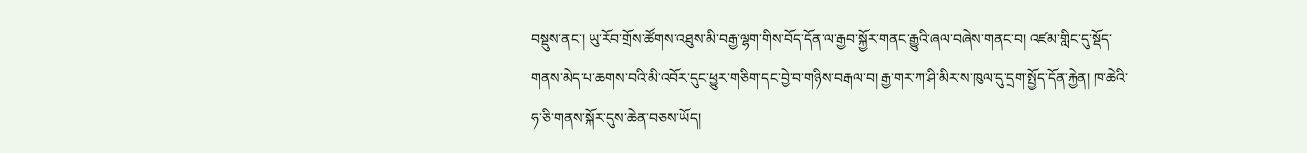བསྡུས་ནང་། ཡུ་རོབ་གྲོས་ཚོགས་འཐུས་མི་བརྒྱ་ལྷག་གིས་བོད་དོན་ལ་རྒྱབ་སྐྱོར་གནང་རྒྱུའི་ཞལ་བཞེས་གནང་བ། འཛམ་གླིང་དུ་སྡོད་གནས་མེད་པ་ཆགས་བའི་མི་འབོར་དུང་ཕྱུར་གཅིག་དང་བྱེ་བ་གཉིས་བརྒལ་བ། རྒྱ་གར་ཀ་ཤི་མིར་ས་ཁུལ་དུ་དྲག་སྤྱོད་དོན་རྐྱེན། ཁ་ཆེའི་ཧ་ཅི་གནས་སྐོར་དུས་ཆེན་བཅས་ཡོད།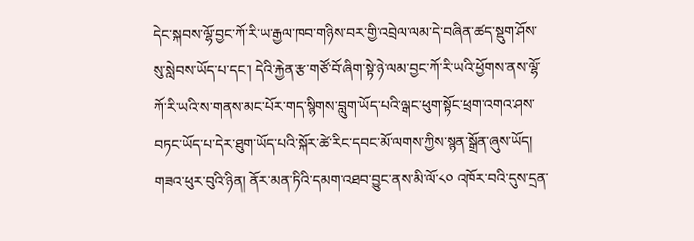དེང་སྐབས་ལྷོ་བྱང་ཀོ་རི་ཡ་རྒྱལ་ཁབ་གཉིས་བར་གྱི་འབྲེལ་ལམ་དེ་བཞིན་ཚད་སྡུག་ཤོས་སུ་སླེབས་ཡོད་པ་དང་། དེའི་རྐྱེན་རྩ་གཙོ་བོ་ཞིག་སྟེ་ཉེ་ལམ་བྱང་ཀོ་རི་ཡའི་ཕྱོགས་ནས་ལྷོ་ཀོ་རི་ཡའི་ས་གནས་མང་པོར་གད་སྙིགས་བླུག་ཡོད་པའི་ལྒང་ཕུག་སྟོང་ཕྲག་འགའ་ཤས་བཏང་ཡོད་པ་དེར་ཐུག་ཡོད་པའི་སྐོར་ཚེ་རིང་དབང་མོ་ལགས་ཀྱིས་སྙན་སྒྲོན་ཞུས་ཡོད།
གཟའ་ཕུར་བུའི་ཉིན། ནོར་མན་ཏིའི་དམག་འཐབ་བྱུང་ནས་མི་ལོ་༨༠ འཁོར་བའི་དུས་དྲན་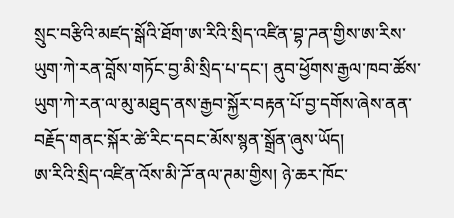སྲུང་བརྩིའི་མཛད་སྒོའི་ཐོག་ཨ་རིའི་སྲིད་འཛིན་བྷ་ཌན་གྱིས་ཨ་རིས་ཡུག་ཀེ་རན་བློས་གཏོང་བྱ་མི་སྲིད་པ་དང་། ནུབ་ཕྱོགས་རྒྱལ་ཁབ་ཚོས་ཡུག་ཀེ་རན་ལ་མུ་མཐུད་ནས་རྒྱབ་སྐྱོར་བརྟན་པོ་བྱ་དགོས་ཞེས་ནན་བརྗོད་གནང་སྐོར་ཚེ་རིང་དབང་མོས་སྙན་སྒྲོན་ཞུས་ཡོད།
ཨ་རིའི་སྲིད་འཛིན་འོས་མི་ཌོ་ནལ་ཊམ་གྱིས། ཉེ་ཆར་ཁོང་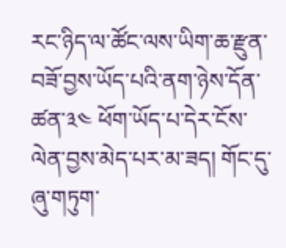རང་ཉིད་ལ་ཚོང་ལས་ཡིག་ཆ་རྫུན་བཟོ་བྱས་ཡོད་པའི་ནག་ཉེས་དོན་ཚན་༣༤ ཕོག་ཡོད་པ་དེར་ངོས་ལེན་བྱས་མེད་པར་མ་ཟད། གོང་དུ་ཞུ་གཏུག་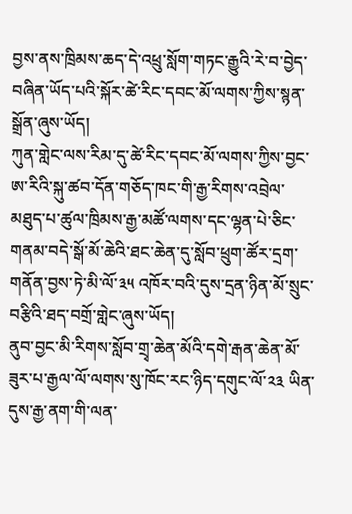བྱས་ནས་ཁྲིམས་ཆད་དེ་འཕྲུ་སློག་གཏང་རྒྱུའི་རེ་བ་བྱེད་བཞིན་ཡོད་པའི་སྐོར་ཚེ་རིང་དབང་མོ་ལགས་ཀྱིས་སྙན་སྒྲོན་ཞུས་ཡོད།
ཀུན་གླེང་ལས་རིམ་དུ་ཚེ་རིང་དབང་མོ་ལགས་ཀྱིས་བྱང་ཨ་རིའི་སྐུ་ཚབ་དོན་གཅོད་ཁང་གི་རྒྱ་རིགས་འབྲེལ་མཐུད་པ་ཚུལ་ཁྲིམས་རྒྱ་མཚོ་ལགས་དང་ལྷན་པེ་ཅིང་གནམ་བདེ་སྒོ་མོ་ཆེའི་ཐང་ཆེན་དུ་སློབ་ཕྲུག་ཚོར་དྲག་གནོན་བྱས་ཏེ་མི་ལོ་༣༥ འཁོར་བའི་དུས་དྲན་ཉིན་མོ་སྲུང་བརྩིའི་ཐད་བགྲོ་གླེང་ཞུས་ཡོད།
ནུབ་བྱང་མི་རིགས་སློབ་གྲྭ་ཆེན་མོའི་དགེ་རྒན་ཆེན་མོ་ཟུར་པ་རྒྱལ་ལོ་ལགས་སུ་ཁོང་རང་ཉིད་དགུང་ལོ་༢༣ ཡིན་དུས་རྒྱ་ནག་གི་ལན་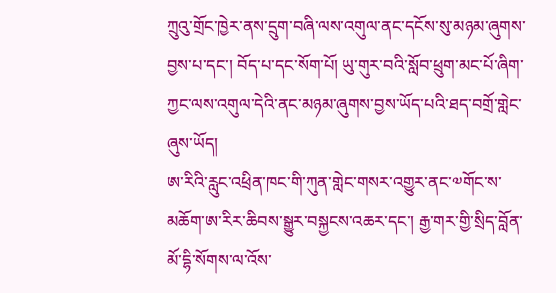ཀྲུའུ་གྲོང་ཁྱེར་ནས་དྲུག་བཞི་ལས་འགུལ་ནང་དངོས་སུ་མཉམ་ཞུགས་བྱས་པ་དང་། བོད་པ་དང་སོག་པོ། ཡུ་གུར་བའི་སློབ་ཕྲུག་མང་པོ་ཞིག་ཀྱང་ལས་འགུལ་དེའི་ནང་མཉམ་ཞུགས་བྱས་ཡོད་པའི་ཐད་བགྲོ་གླེང་ཞུས་ཡོད།
ཨ་རིའི་རླུང་འཕྲིན་ཁང་གི་ཀུན་གླེང་གསར་འགྱུར་ནང་༧གོང་ས་མཆོག་ཨ་རིར་ཆིབས་སྒྱུར་བསྐྱངས་འཆར་དང་། རྒྱ་གར་གྱི་སྲིད་བློན་མོ་དྷི་སོགས་ལ་འོས་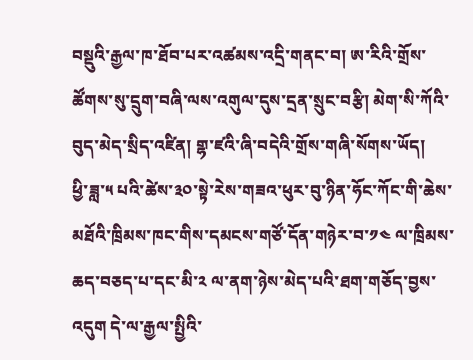བསྡུའི་རྒྱལ་ཁ་ཐོབ་པར་འཚམས་འདྲི་གནང་བ། ཨ་རིའི་གྲོས་ཚོགས་སུ་དྲུག་བཞི་ལས་འགུལ་དུས་དྲན་སྲུང་བརྩི། མེག་སི་ཀོའི་བུད་མེད་སྲིད་འཛིན། གྷ་ཛའི་ཞི་བདེའི་གྲོས་གཞི་སོགས་ཡོད།
ཕྱི་ཟླ་༥ པའི་ཚེས་༣༠་སྟེ་རེས་གཟའ་ཕུར་བུ་ཉིན་ཧོང་ཀོང་གི་ཆེས་མཐོའི་ཁྲིམས་ཁང་གིས་དམངས་གཙོ་དོན་གཉེར་བ་༡༤ ལ་ཁྲིམས་ཆད་བཅད་པ་དང་མི་༢ ལ་ནག་ཉེས་མེད་པའི་ཐག་གཅོད་བྱས་འདུག དེ་ལ་རྒྱལ་སྤྱིའི་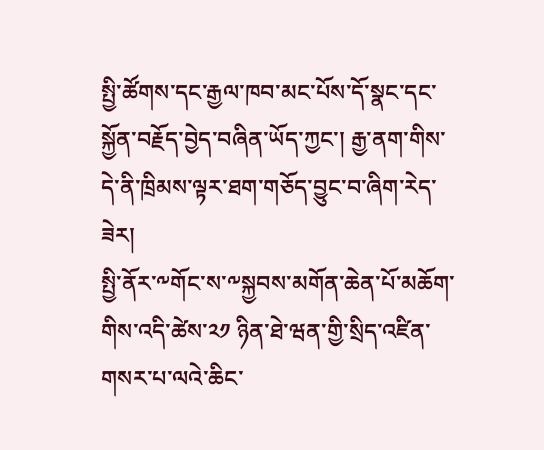སྤྱི་ཚོགས་དང་རྒྱལ་ཁབ་མང་པོས་དོ་སྣང་དང་སྐྱོན་བརྗོད་བྱེད་བཞིན་ཡོད་ཀྱང་། རྒྱ་ནག་གིས་དེ་ནི་ཁྲིམས་ལྟར་ཐག་གཅོད་བྱུང་བ་ཞིག་རེད་ཟེར།
སྤྱི་ནོར་༸གོང་ས་༸སྐྱབས་མགོན་ཆེན་པོ་མཆོག་གིས་འདི་ཚེས་༢༡ ཉིན་ཐེ་ཝན་གྱི་སྲིད་འཛིན་གསར་པ་ལའེ་ཆིང་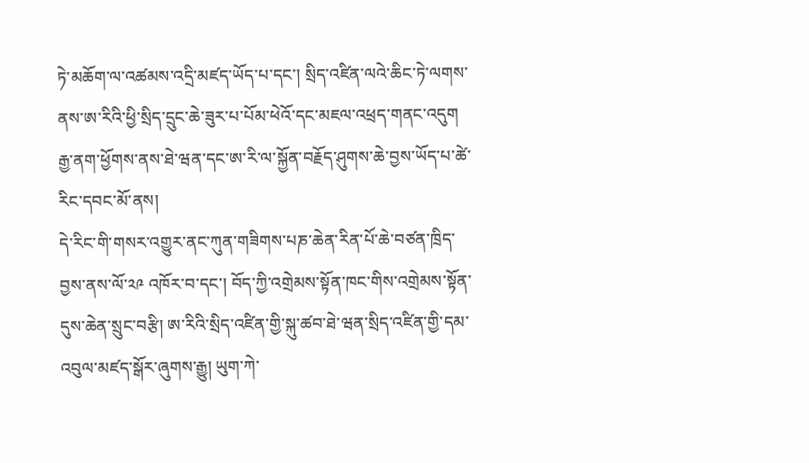ཏེ་མཆོག་ལ་འཚམས་འདྲི་མཛད་ཡོད་པ་དང་། སྲིད་འཛིན་ལའེ་ཆིང་ཏེ་ལགས་ནས་ཨ་རིའི་ཕྱི་སྲིད་དྲུང་ཆེ་ཟུར་པ་པོམ་ཕེའོ་དང་མཇལ་འཕྲད་གནང་འདུག རྒྱ་ནག་ཕྱོགས་ནས་ཐེ་ཝན་དང་ཨ་རི་ལ་སྐྱོན་བརྗོད་ཤུགས་ཆེ་བྱས་ཡོད་པ་ཚེ་རིང་དབང་མོ་ནས།
དེ་རིང་གི་གསར་འགྱུར་ནང་ཀུན་གཟིགས་པཎ་ཆེན་རིན་པོ་ཆེ་བཙན་ཁྲིད་བྱས་ནས་ལོ་༢༩ འཁོར་བ་དང་། བོད་ཀྱི་འགྲེམས་སྟོན་ཁང་གིས་འགྲེམས་སྟོན་དུས་ཆེན་སྲུང་བརྩི། ཨ་རིའི་སྲིད་འཛིན་གྱི་སྐུ་ཚབ་ཐེ་ཝན་སྲིད་འཛིན་གྱི་དམ་འབུལ་མཛད་སྒོར་ཞུགས་རྒྱུ། ཡུག་ཀེ་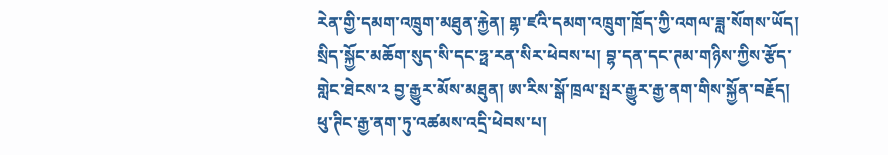རེན་གྱི་དམག་འཁྲུག་མཐུན་རྐྱེན། གྷ་ཛའི་དམག་འཁྲུག་ཁྲོད་ཀྱི་འགལ་ཟླ་སོགས་ཡོད།
སྲིད་སྐྱོང་མཆོག་སུད་སི་དང་ཧྥ་རན་སིར་ཕེབས་པ། བྷ་དན་དང་ཊམ་གཉིས་ཀྱིས་རྩོད་གླེང་ཐེངས་༢ བྱ་རྒྱུར་མོས་མཐུན། ཨ་རིས་སྒོ་ཁྲལ་སྤར་རྒྱུར་རྒྱ་ནག་གིས་སྐྱོན་བརྗོད། ཕུ་ཊིང་རྒྱ་ནག་ཏུ་འཚམས་འདྲི་ཕེབས་པ།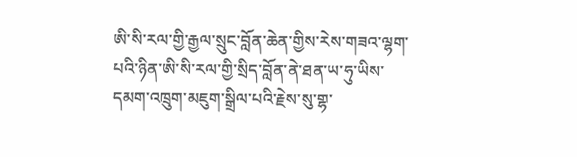ཨི་སི་རལ་གྱི་རྒྱལ་སྲུང་བློན་ཆེན་གྱིས་རེས་གཟའ་ལྷག་པའི་ཉིན་ཨི་སི་རལ་གྱི་སྲིད་བློན་ནེ་ཐན་ཡ་ཧུ་ཡིས་དམག་འཁྲུག་མཇུག་སྒྲིལ་པའི་རྗེས་སུ་གྷ་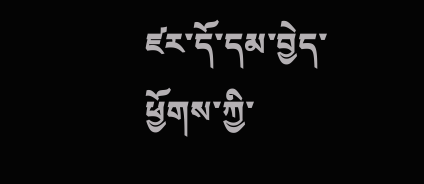ཛར་དོ་དམ་བྱེད་ཕྱོགས་ཀྱི་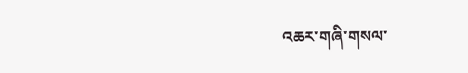འཆར་གཞི་གསལ་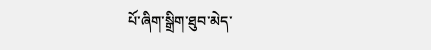པོ་ཞིག་སྒྲིག་ཐུབ་མེད་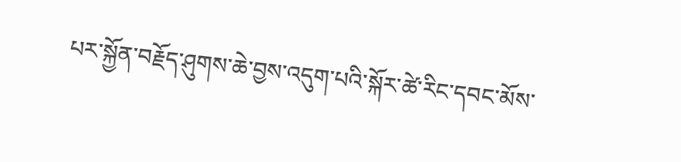པར་སྐྱོན་བརྗོད་ཤུགས་ཆེ་བྱས་འདུག་པའི་སྐོར་ཚེ་རིང་དབང་མོས་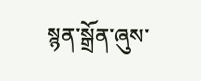སྙན་སྒྲོན་ཞུས་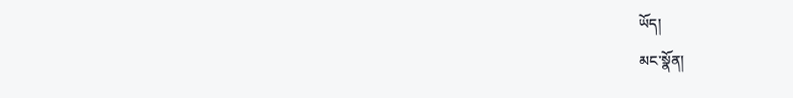ཡོད།
མང་སྣོན།